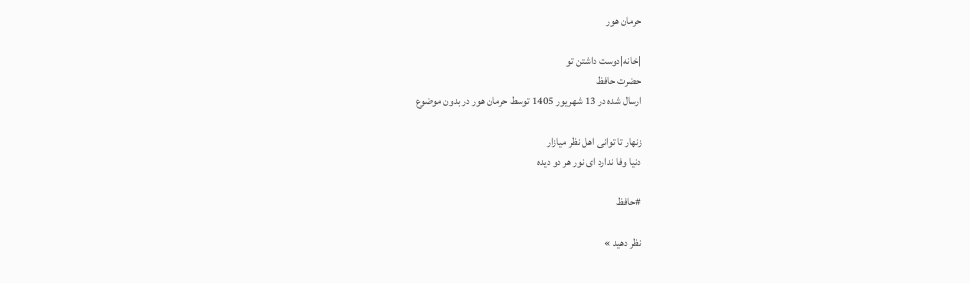حرمان هور

|خانه|دوست داشتن تو
حضرت حافظ
ارسال شده در 13 شهریور 1405 توسط حرمان هور در بدون موضوع

زنهار تا توانی اهل نظر میازار
دنیا وفا ندارد ای نور هر دو دیده

#حافظ

نظر دهید »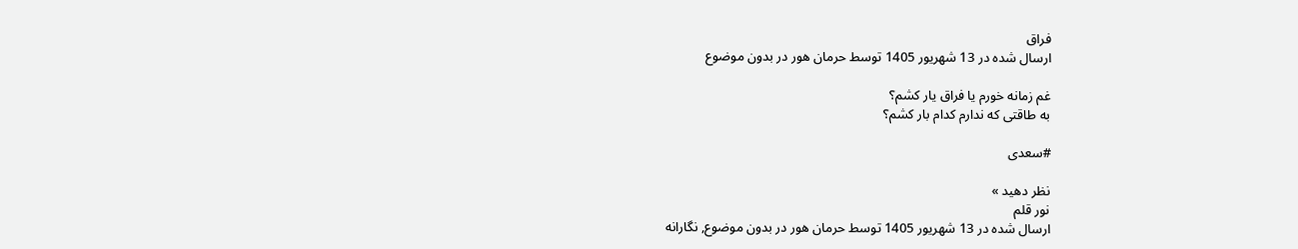فراق
ارسال شده در 13 شهریور 1405 توسط حرمان هور در بدون موضوع

غم زمانه خورم یا فراق یار کشم؟
به طاقتی که ندارم کدام بار کشم؟

#سعدی

نظر دهید »
نور قلم
ارسال شده در 13 شهریور 1405 توسط حرمان هور در بدون موضوع, نگارانه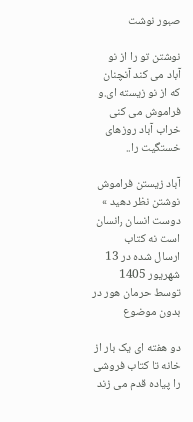صبور نوشت

نوشتن تو را از نو آباد می کند آنچنان که از نو زیسته ای.و فراموش می کنی خراب آباد روزهای خستگیت را..

آباد زیستن فراموش نوشتن نظر دهید »
دوست انسان ٫انسان است نه کتاب
ارسال شده در 13 شهریور 1405 توسط حرمان هور در بدون موضوع

دو هفته ای یک بار از خانه تا کتاب فروشی را پیاده قدم می زند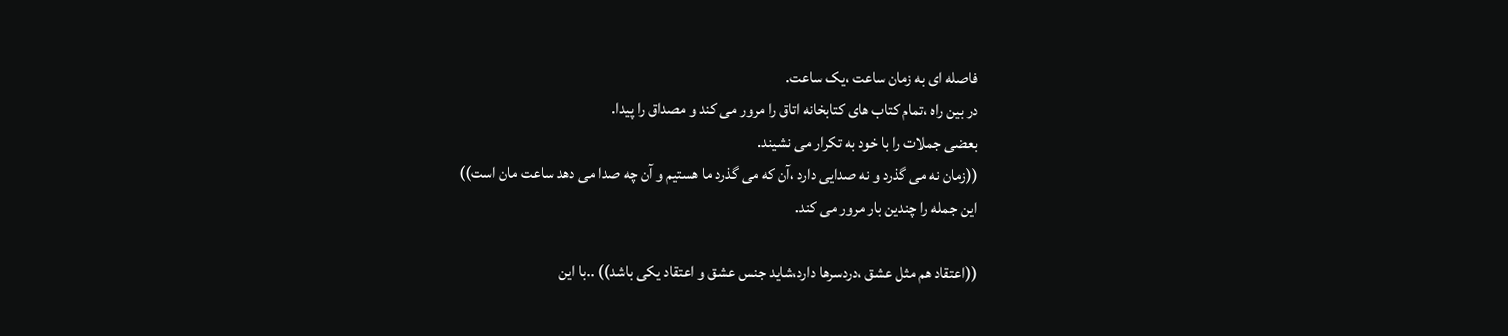فاصله ای به زمان ساعت ،یک ساعت.
در بین راه ،تمام کتاب های کتابخانه اتاق را مرور می کند و مصداق را پیدا.
بعضی جملات را با خود به تکرار می نشیند.
((زمان نه می گذرد و نه صدایی دارد ،آن که می گذرد ما هستیم و آن چه صدا می دهد ساعت مان است))
این جمله را چندین بار مرور می کند.

((اعتقاد هم مثل عشق ،دردسرها دارد،شاید جنس عشق و اعتقاد یکی باشد)) ..با این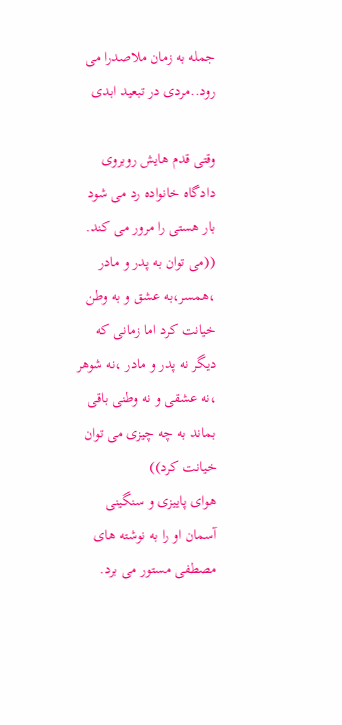جمله به زمان ملاصدرا می رود..مردی در تبعید ابدی

وقتی قدم هایش روبروی دادگاه خانواده رد می شود بار هستی را مرور می کند.
((می توان به پدر و مادر ،همسر،به عشق و به وطن خیانت کرد اما زمانی که دیگر نه پدر و مادر ،نه شوهر ،نه عشقی و نه وطنی باقی بماند به چه چیزی می توان خیانت کرد))
هوای پاییزی و سنگینی آسمان او را به نوشته های مصطفی مستور می برد.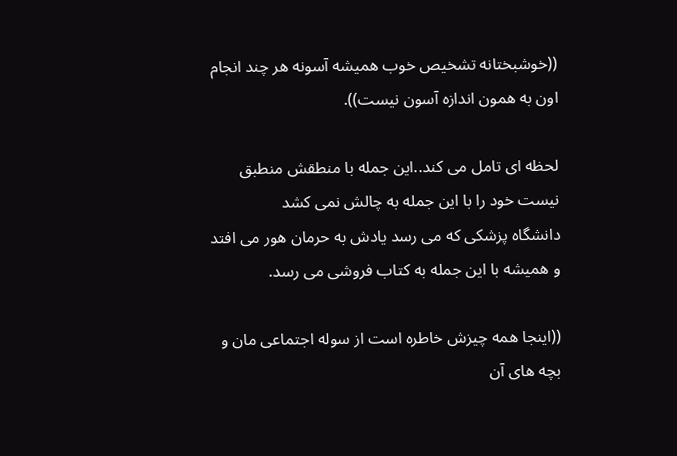((خوشبختانه تشخیص خوب همیشه آسونه هر چند انجام اون به همون اندازه آسون نیست)).

لحظه ای تامل می کند..این جمله با منطقش منطبق نیست خود را با این جمله به چالش نمی کشد
دانشگاه پزشکی که می رسد یادش به حرمان هور می افتد
و همیشه با این جمله به کتاب فروشی می رسد.

((اینجا همه چیزش خاطره است از سوله اجتماعی مان و بچه های آن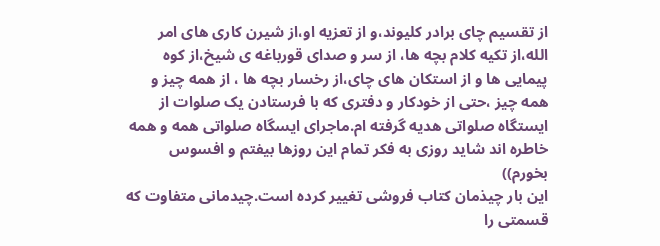از تقسیم چای برادر کلیوند،و از تعزیه او،از شیرن کاری های امر الله،از تکیه کلام بچه ها، از سر و صدای قورباغه ی شیخ،از کوه پیمایی ها و از استکان های چای،از رخسار بچه ها ، از همه چیز و همه چیز ،حتی از خودکار و دفتری که با فرستادن یک صلوات از ایستگاه صلواتی هدیه گرفته ام.ماجرای ایسگاه صلواتی همه و همه خاطره اند شاید روزی به فکر تمام این روزها بیفتم و افسوس بخورم))
این بار چیذمان کتاب فروشی تغییر کرده است.چیدمانی متفاوت که قسمتی را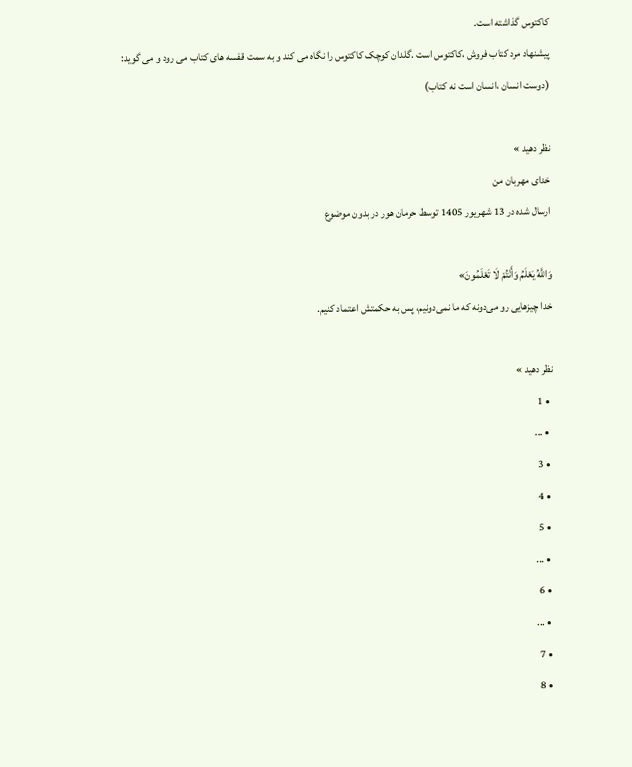کاکتوس گذاشته است.
پیشنهاد مرد کتاب فروش ،کاکتوس است .گلدان کوچک کاکتوس را نگاه می کند و به سمت قفسه های کتاب می رود و می گوید:
(دوست انسان ،انسان است نه کتاب)

نظر دهید »
خدای مهربان من
ارسال شده در 13 شهریور 1405 توسط حرمان هور در بدون موضوع

وَاللَّهُ یَعْلَمُ وَأَنْتُمْ لَا تَعْلَمُونَ»
خدا چیزهایی رو می‌دونه که ما نمی‌دونیم، پس به حکمتش اعتماد کنیم.

نظر دهید »
  • 1
  • ...
  • 3
  • 4
  • 5
  • ...
  • 6
  • ...
  • 7
  • 8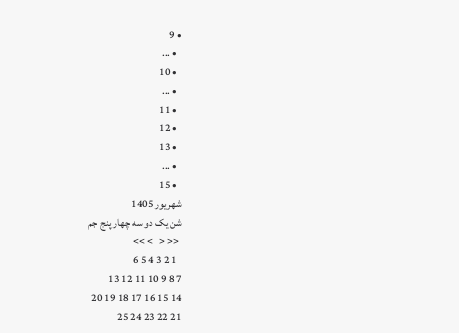• 9
  • ...
  • 10
  • ...
  • 11
  • 12
  • 13
  • ...
  • 15
شهریور 1405
شن یک دو سه چهار پنج جم
 << <   > >>
  1 2 3 4 5 6
7 8 9 10 11 12 13
14 15 16 17 18 19 20
21 22 23 24 25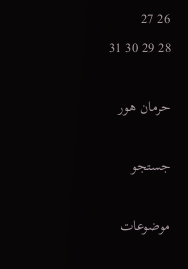26 27
28 29 30 31

حرمان هور

جستجو

موضوعات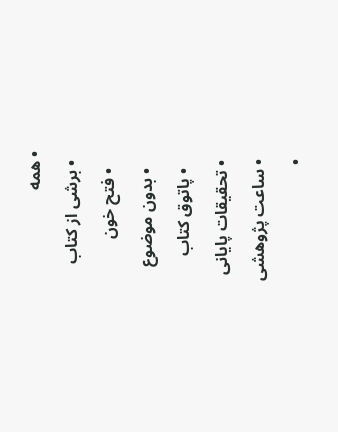• همه
  • برشی از کتاب
    • فتح خون
    • بدون موضوع
    • پاتوق کتاب
  • تحقیقات پایانی
  • ساعت پژوهشی
  •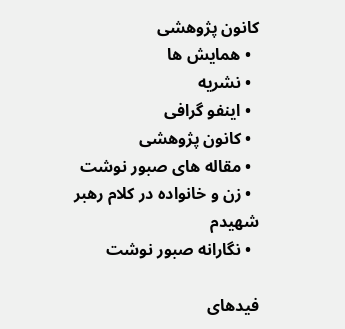کانون پژوهشی
  • همایش ها
  • نشریه
  • اینفو گرافی
  • کانون پژوهشی
  • مقاله های صبور نوشت
  • زن و خانواده در کلام رهبر شهیدم
  • نگارانه صبور نوشت

فیدهای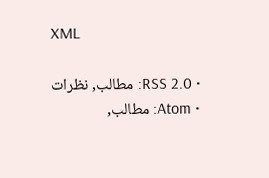XML

  • RSS 2.0: مطالب, نظرات
  • Atom: مطالب,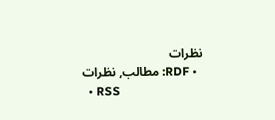نظرات
  • RDF: مطالب, نظرات
  • RSS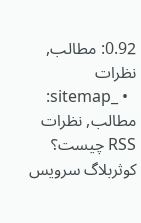0.92: مطالب, نظرات
  • _sitemap: مطالب, نظرات
RSS چیست؟
کوثربلاگ سرویس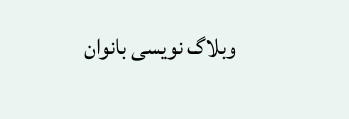وبلاگ نویسی بانوان